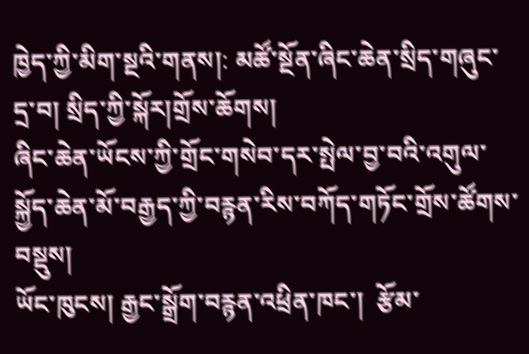ཁྱེད་ཀྱི་མིག་སྔའི་གནས།: མཚོ་སྔོན་ཞིང་ཆེན་སྲིད་གཞུང་དྲ་བ། སྲིད་ཀྱི་སྐོར།གྲོས་ཆོགས།
ཞིང་ཆེན་ཡོངས་ཀྱི་གྲོང་གསེབ་དར་སྤེལ་བྱ་བའི་འགུལ་སྐྱོད་ཆེན་མོ་བརྒྱད་ཀྱི་བརྙན་རིས་བཀོད་གཏོང་གྲོས་ཚོགས་བསྡུས།
ཡོང་ཁུངས། རྒྱང་སྒྲོག་བརྙན་འཕྲིན་ཁང་།  རྩོམ་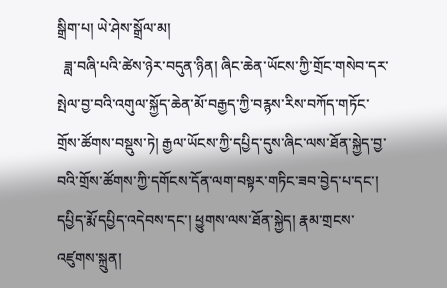སྒྲིག་པ། ཡེ་ཤེས་སྒྲོལ་མ།
  ཟླ་བཞི་པའི་ཚེས་ཉེར་བདུན་ཉིན། ཞིང་ཆེན་ཡོངས་ཀྱི་གྲོང་གསེབ་དར་སྤེལ་བྱ་བའི་འགུལ་སྐྱོད་ཆེན་མོ་བརྒྱད་ཀྱི་བརྙས་རིས་བཀོད་གཏོང་གྲོས་ཚོགས་བསྡུས་ཏེ། རྒྱལ་ཡོངས་ཀྱི་དཔྱིད་དུས་ཞིང་ལས་ཐོན་སྐྱེད་བྱ་བའི་གྲོས་ཚོགས་ཀྱི་དགོངས་དོན་ལག་བསྟར་གཏིང་ཟབ་བྱེད་པ་དང་། དཔྱིད་རྨོ་དཔྱིད་འདེབས་དང་། ཕྱུགས་ལས་ཐོན་སྐྱེད། རྣམ་གྲངས་འཛུགས་སྐྲུན།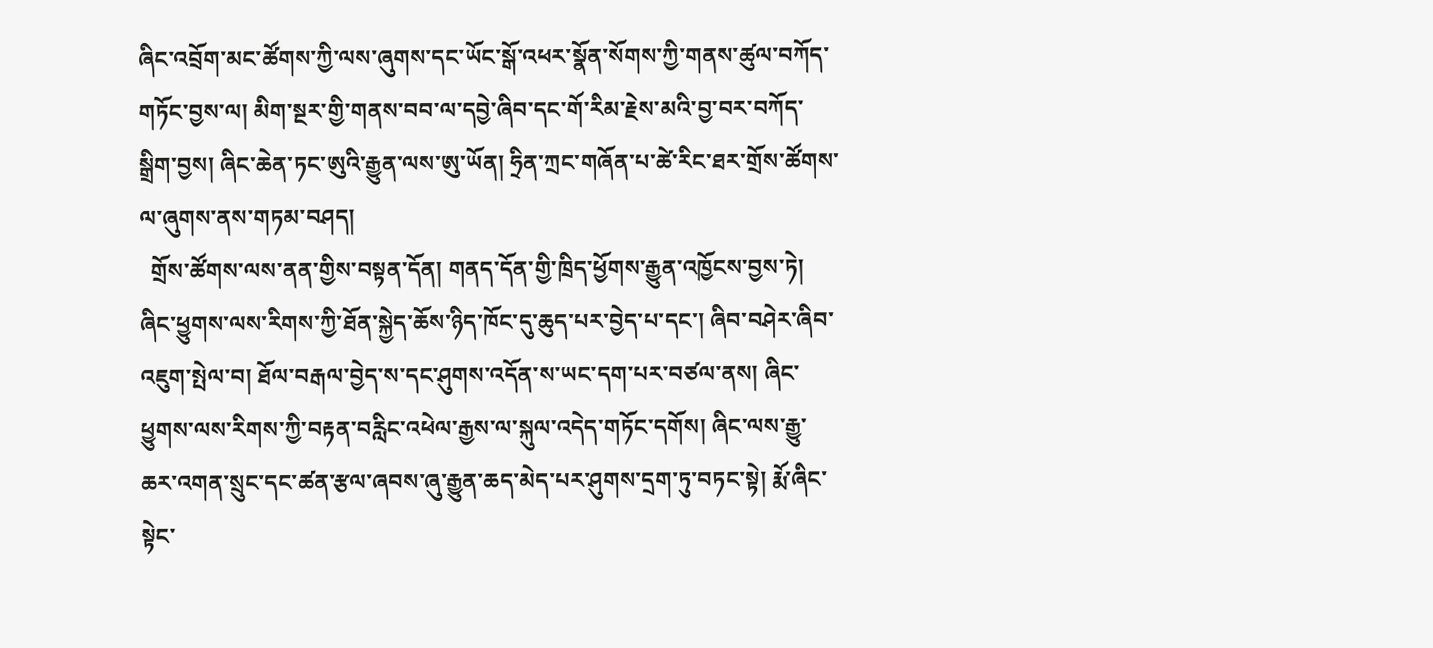ཞིང་འབྲོག་མང་ཚོགས་ཀྱི་ལས་ཞུགས་དང་ཡོང་སྒོ་འཕར་སྣོན་སོགས་ཀྱི་གནས་ཚུལ་བཀོད་གཏོང་བྱས་ལ། མིག་སྔར་གྱི་གནས་བབ་ལ་དབྱེ་ཞིབ་དང་གོ་རིམ་རྗེས་མའི་བྱ་བར་བཀོད་སྒྲིག་བྱས། ཞིང་ཆེན་ཏང་ཨུའི་རྒྱུན་ལས་ཨུ་ཡོན། ཧྲིན་ཀྲང་གཞོན་པ་ཚེ་རིང་ཐར་གྲོས་ཚོགས་ལ་ཞུགས་ནས་གཏམ་བཤད།
  གྲོས་ཚོགས་ལས་ནན་གྱིས་བསྟན་དོན། གནད་དོན་གྱི་ཁྲིད་ཕྱོགས་རྒྱུན་འཁྱོངས་བྱས་ཏེ། ཞིང་ཕྱུགས་ལས་རིགས་ཀྱི་ཐོན་སྐྱེད་ཆོས་ཉིད་ཁོང་དུ་ཆུད་པར་བྱེད་པ་དང་། ཞིབ་བཤེར་ཞིབ་འཇུག་སྤེལ་བ། ཐོལ་བརྒལ་བྱེད་ས་དང་ཤུགས་འདོན་ས་ཡང་དག་པར་བཙལ་ནས། ཞིང་ཕྱུགས་ལས་རིགས་ཀྱི་བརྟན་བརླིང་འཕེལ་རྒྱས་ལ་སྐུལ་འདེད་གཏོང་དགོས། ཞིང་ལས་རྒྱུ་ཆར་འགན་སྲུང་དང་ཚན་རྩལ་ཞབས་ཞུ་རྒྱུན་ཆད་མེད་པར་ཤུགས་དྲག་ཏུ་བཏང་སྟེ། རྨོ་ཞིང་སྟེང་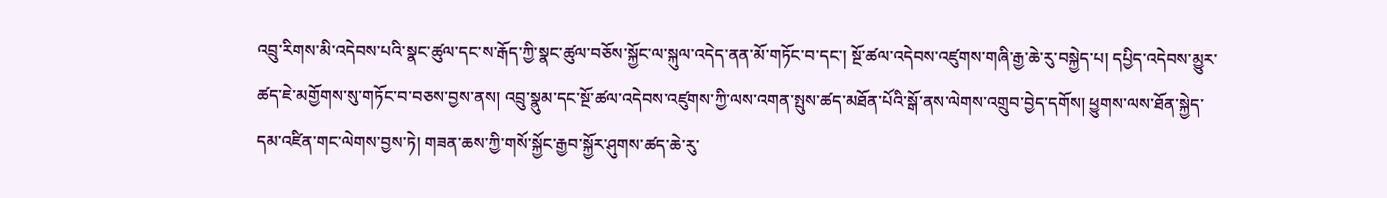འབྲུ་རིགས་མི་འདེབས་པའི་སྣང་ཚུལ་དང་ས་རྒོད་ཀྱི་སྣང་ཚུལ་བཅོས་སྐྱོང་ལ་སྐུལ་འདེད་ནན་མོ་གཏོང་བ་དང་། སྔོ་ཚལ་འདེབས་འཛུགས་གཞི་རྒྱ་ཆེ་རུ་བསྐྱེད་པ། དཔྱིད་འདེབས་མྱུར་ཚད་ཇེ་མགྱོགས་སུ་གཏོང་བ་བཅས་བྱས་ནས། འབྲུ་སྣུམ་དང་སྔོ་ཚལ་འདེབས་འཛུགས་ཀྱི་ལས་འགན་སྤུས་ཚད་མཐོན་པོའི་སྒོ་ནས་ལེགས་འགྲུབ་བྱེད་དགོས། ཕྱུགས་ལས་ཐོན་སྐྱེད་དམ་འཛིན་གང་ལེགས་བྱས་ཏེ། གཟན་ཆས་ཀྱི་གསོ་སྐྱོང་རྒྱབ་སྐྱོར་ཤུགས་ཚད་ཆེ་རུ་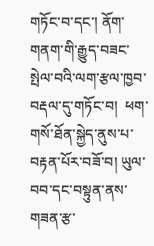གཏོང་བ་དང་། ནོག་གནག་གི་རྒྱུད་བཟང་སྤེལ་བའི་ལག་རྩལ་ཁྱབ་བརྡལ་དུ་གཏོང་བ།  ཕག་གསོ་ཐོན་སྐྱེད་ནུས་པ་བརྟན་པོར་བཟོ་བ། ཡུལ་བབ་དང་བསྟུན་ནས་གཟན་རྩ་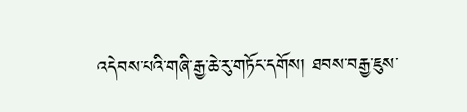འདེབས་པའི་གཞི་རྒྱ་ཆེ་རུ་གཏོང་དགོས། ཐབས་བརྒྱ་ཇུས་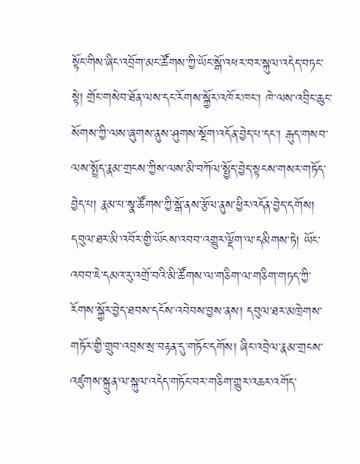སྟོང་གིས་ཞིང་འབྲོག་མང་ཚོགས་ཀྱི་ཡོང་སྒོ་འཕར་བར་སྐུལ་འདེད་བཏང་སྟེ། གྲོང་གསེབ་ཐོན་ལས་དང་རོགས་སྐྱོར་འཁོར་ཁང་། ཁེ་ལས་འབྲིང་ཆུང་སོགས་ཀྱི་ལས་ཞུགས་ནུས་ཤུགས་སྔོག་འདོན་བྱེད་པ་དང་། རྒུད་གསབ་ལས་སྤྲོད་རྣམ་གྲངས་ཀྱིས་ལས་མི་བཀོལ་སྤྱོད་བྱེད་སྟངས་གསར་གཏོད་བྱེད་པ། རྣམ་པ་སྣ་ཚོགས་ཀྱི་སྒོ་ནས་རྩོལ་ནུས་ཕྱིར་འདོན་བྱེད་དགོས། དབུལ་ཐར་མི་འབོར་གྱི་ཡོངས་འབབ་འགྱུར་ལྡོག་ལ་དམིགས་ཏེ། ཡོང་འབབ་ཇེ་དམའ་རུ་འགྲོ་བའི་མི་ཚོགས་ལ་གཅིག་ལ་གཅིག་གཏད་ཀྱི་རོགས་སྐྱོར་བྱེད་ཐབས་དངོས་འབེབས་བྱས་ནས། དབུལ་ཐར་མཁྲེགས་གཏོར་གྱི་གྲུབ་འབྲས་སྲ་བརྟན་དུ་གཏོང་དགོས། ཞིང་འབྲེལ་རྣམ་གྲངས་འཛུགས་སྐྲུན་ལ་སྐུལ་འདེད་གཏོང་བར་གཅིག་གྱུར་འཆར་འགོད་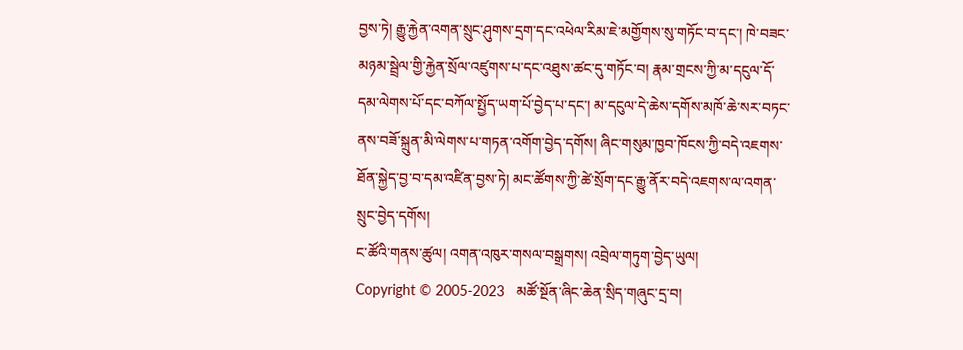བྱས་ཏེ། རྒྱུ་རྐྱེན་འགན་སྲུང་ཤུགས་དྲག་དང་འཕེལ་རིམ་ཇེ་མགྱོགས་སུ་གཏོང་བ་དང་། ཁེ་བཟང་མཉམ་སྦྲེལ་གྱི་རྐྱེན་སྲོལ་འཛུགས་པ་དང་འཐུས་ཚང་དུ་གཏོང་བ། རྣམ་གྲངས་ཀྱི་མ་དངུལ་དོ་དམ་ལེགས་པོ་དང་བཀོལ་སྤྱོད་ཡག་པོ་བྱེད་པ་དང་། མ་དངུལ་དེ་ཆེས་དགོས་མཁོ་ཆེ་སར་བཏང་ནས་བཟོ་སྐྲུན་མི་ལེགས་པ་གཏན་འགོག་བྱེད་དགོས། ཞིང་གསུམ་ཁྱབ་ཁོངས་ཀྱི་བདེ་འཇགས་ཐོན་སྐྱེད་བྱ་བ་དམ་འཛིན་བྱས་ཏེ། མང་ཚོགས་ཀྱི་ཚེ་སྲོག་དང་རྒྱུ་ནོར་བདེ་འཇགས་ལ་འགན་སྲུང་བྱེད་དགོས།
ང་ཚོའི་གནས་ཚུལ། འགན་འཁུར་གསལ་བསྒྲགས། འབྲེལ་གཏུག་བྱེད་ཡུལ།
Copyright © 2005-2023   མཚོ་སྔོན་ཞིང་ཆེན་སྲིད་གཞུང་དྲ་བ།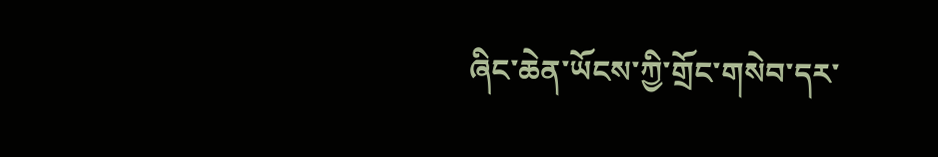ཞིང་ཆེན་ཡོངས་ཀྱི་གྲོང་གསེབ་དར་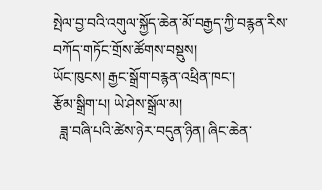སྤེལ་བྱ་བའི་འགུལ་སྐྱོད་ཆེན་མོ་བརྒྱད་ཀྱི་བརྙན་རིས་བཀོད་གཏོང་གྲོས་ཚོགས་བསྡུས།
ཡོང་ཁུངས། རྒྱང་སྒྲོག་བརྙན་འཕྲིན་ཁང་།
རྩོམ་སྒྲིག་པ། ཡེ་ཤེས་སྒྲོལ་མ།
  ཟླ་བཞི་པའི་ཚེས་ཉེར་བདུན་ཉིན། ཞིང་ཆེན་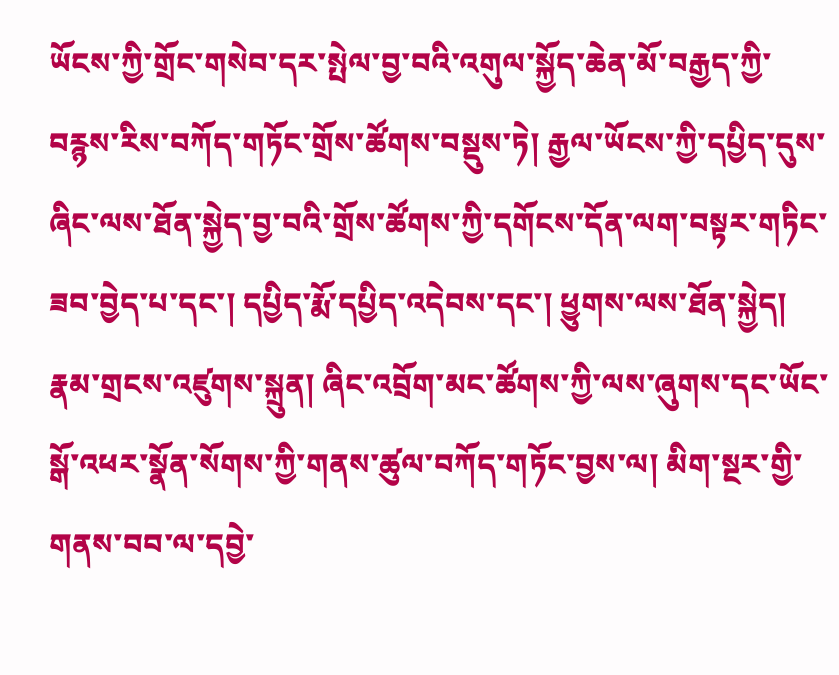ཡོངས་ཀྱི་གྲོང་གསེབ་དར་སྤེལ་བྱ་བའི་འགུལ་སྐྱོད་ཆེན་མོ་བརྒྱད་ཀྱི་བརྙས་རིས་བཀོད་གཏོང་གྲོས་ཚོགས་བསྡུས་ཏེ། རྒྱལ་ཡོངས་ཀྱི་དཔྱིད་དུས་ཞིང་ལས་ཐོན་སྐྱེད་བྱ་བའི་གྲོས་ཚོགས་ཀྱི་དགོངས་དོན་ལག་བསྟར་གཏིང་ཟབ་བྱེད་པ་དང་། དཔྱིད་རྨོ་དཔྱིད་འདེབས་དང་། ཕྱུགས་ལས་ཐོན་སྐྱེད། རྣམ་གྲངས་འཛུགས་སྐྲུན། ཞིང་འབྲོག་མང་ཚོགས་ཀྱི་ལས་ཞུགས་དང་ཡོང་སྒོ་འཕར་སྣོན་སོགས་ཀྱི་གནས་ཚུལ་བཀོད་གཏོང་བྱས་ལ། མིག་སྔར་གྱི་གནས་བབ་ལ་དབྱེ་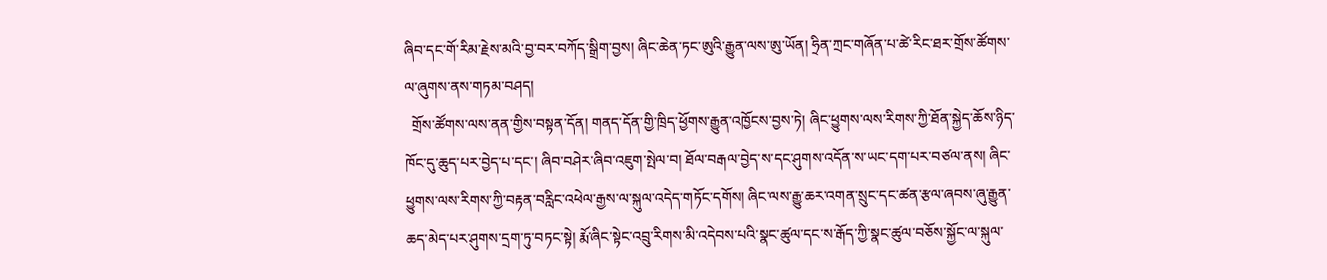ཞིབ་དང་གོ་རིམ་རྗེས་མའི་བྱ་བར་བཀོད་སྒྲིག་བྱས། ཞིང་ཆེན་ཏང་ཨུའི་རྒྱུན་ལས་ཨུ་ཡོན། ཧྲིན་ཀྲང་གཞོན་པ་ཚེ་རིང་ཐར་གྲོས་ཚོགས་ལ་ཞུགས་ནས་གཏམ་བཤད།
  གྲོས་ཚོགས་ལས་ནན་གྱིས་བསྟན་དོན། གནད་དོན་གྱི་ཁྲིད་ཕྱོགས་རྒྱུན་འཁྱོངས་བྱས་ཏེ། ཞིང་ཕྱུགས་ལས་རིགས་ཀྱི་ཐོན་སྐྱེད་ཆོས་ཉིད་ཁོང་དུ་ཆུད་པར་བྱེད་པ་དང་། ཞིབ་བཤེར་ཞིབ་འཇུག་སྤེལ་བ། ཐོལ་བརྒལ་བྱེད་ས་དང་ཤུགས་འདོན་ས་ཡང་དག་པར་བཙལ་ནས། ཞིང་ཕྱུགས་ལས་རིགས་ཀྱི་བརྟན་བརླིང་འཕེལ་རྒྱས་ལ་སྐུལ་འདེད་གཏོང་དགོས། ཞིང་ལས་རྒྱུ་ཆར་འགན་སྲུང་དང་ཚན་རྩལ་ཞབས་ཞུ་རྒྱུན་ཆད་མེད་པར་ཤུགས་དྲག་ཏུ་བཏང་སྟེ། རྨོ་ཞིང་སྟེང་འབྲུ་རིགས་མི་འདེབས་པའི་སྣང་ཚུལ་དང་ས་རྒོད་ཀྱི་སྣང་ཚུལ་བཅོས་སྐྱོང་ལ་སྐུལ་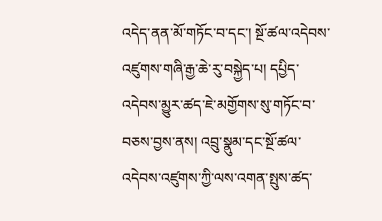འདེད་ནན་མོ་གཏོང་བ་དང་། སྔོ་ཚལ་འདེབས་འཛུགས་གཞི་རྒྱ་ཆེ་རུ་བསྐྱེད་པ། དཔྱིད་འདེབས་མྱུར་ཚད་ཇེ་མགྱོགས་སུ་གཏོང་བ་བཅས་བྱས་ནས། འབྲུ་སྣུམ་དང་སྔོ་ཚལ་འདེབས་འཛུགས་ཀྱི་ལས་འགན་སྤུས་ཚད་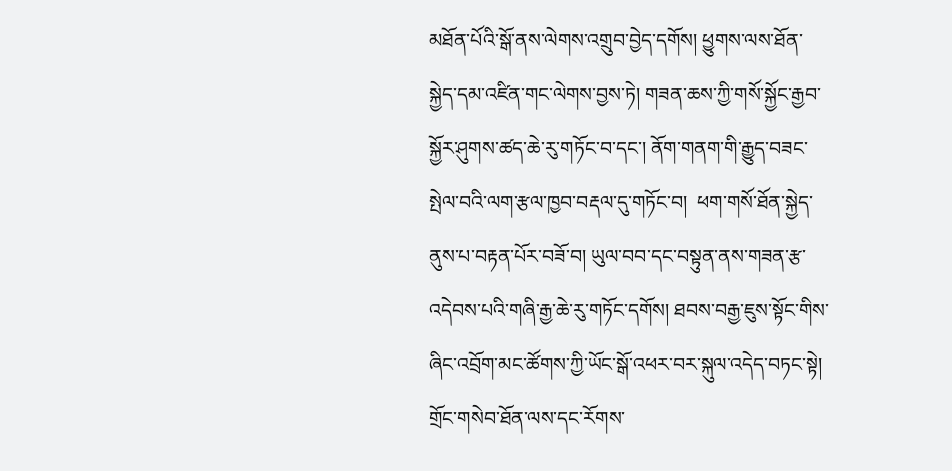མཐོན་པོའི་སྒོ་ནས་ལེགས་འགྲུབ་བྱེད་དགོས། ཕྱུགས་ལས་ཐོན་སྐྱེད་དམ་འཛིན་གང་ལེགས་བྱས་ཏེ། གཟན་ཆས་ཀྱི་གསོ་སྐྱོང་རྒྱབ་སྐྱོར་ཤུགས་ཚད་ཆེ་རུ་གཏོང་བ་དང་། ནོག་གནག་གི་རྒྱུད་བཟང་སྤེལ་བའི་ལག་རྩལ་ཁྱབ་བརྡལ་དུ་གཏོང་བ།  ཕག་གསོ་ཐོན་སྐྱེད་ནུས་པ་བརྟན་པོར་བཟོ་བ། ཡུལ་བབ་དང་བསྟུན་ནས་གཟན་རྩ་འདེབས་པའི་གཞི་རྒྱ་ཆེ་རུ་གཏོང་དགོས། ཐབས་བརྒྱ་ཇུས་སྟོང་གིས་ཞིང་འབྲོག་མང་ཚོགས་ཀྱི་ཡོང་སྒོ་འཕར་བར་སྐུལ་འདེད་བཏང་སྟེ། གྲོང་གསེབ་ཐོན་ལས་དང་རོགས་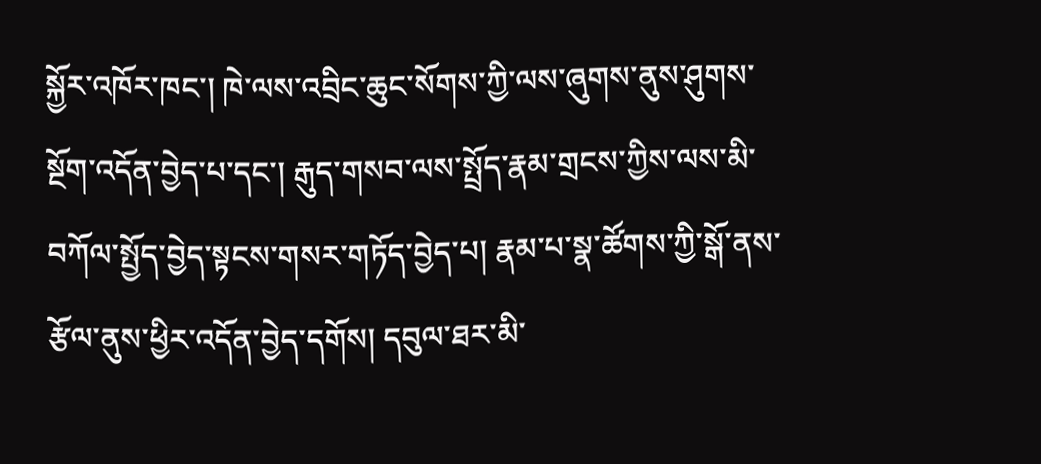སྐྱོར་འཁོར་ཁང་། ཁེ་ལས་འབྲིང་ཆུང་སོགས་ཀྱི་ལས་ཞུགས་ནུས་ཤུགས་སྔོག་འདོན་བྱེད་པ་དང་། རྒུད་གསབ་ལས་སྤྲོད་རྣམ་གྲངས་ཀྱིས་ལས་མི་བཀོལ་སྤྱོད་བྱེད་སྟངས་གསར་གཏོད་བྱེད་པ། རྣམ་པ་སྣ་ཚོགས་ཀྱི་སྒོ་ནས་རྩོལ་ནུས་ཕྱིར་འདོན་བྱེད་དགོས། དབུལ་ཐར་མི་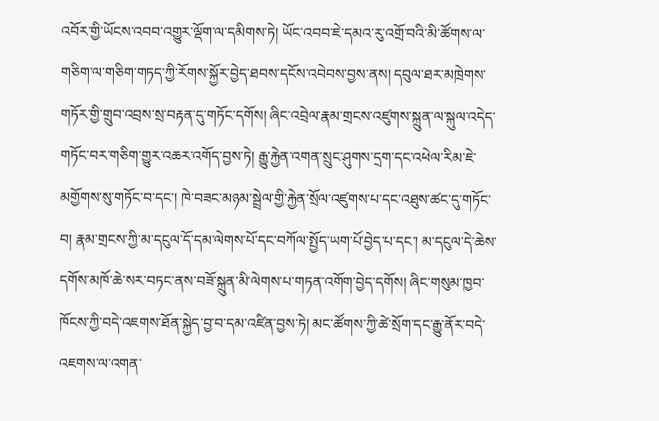འབོར་གྱི་ཡོངས་འབབ་འགྱུར་ལྡོག་ལ་དམིགས་ཏེ། ཡོང་འབབ་ཇེ་དམའ་རུ་འགྲོ་བའི་མི་ཚོགས་ལ་གཅིག་ལ་གཅིག་གཏད་ཀྱི་རོགས་སྐྱོར་བྱེད་ཐབས་དངོས་འབེབས་བྱས་ནས། དབུལ་ཐར་མཁྲེགས་གཏོར་གྱི་གྲུབ་འབྲས་སྲ་བརྟན་དུ་གཏོང་དགོས། ཞིང་འབྲེལ་རྣམ་གྲངས་འཛུགས་སྐྲུན་ལ་སྐུལ་འདེད་གཏོང་བར་གཅིག་གྱུར་འཆར་འགོད་བྱས་ཏེ། རྒྱུ་རྐྱེན་འགན་སྲུང་ཤུགས་དྲག་དང་འཕེལ་རིམ་ཇེ་མགྱོགས་སུ་གཏོང་བ་དང་། ཁེ་བཟང་མཉམ་སྦྲེལ་གྱི་རྐྱེན་སྲོལ་འཛུགས་པ་དང་འཐུས་ཚང་དུ་གཏོང་བ། རྣམ་གྲངས་ཀྱི་མ་དངུལ་དོ་དམ་ལེགས་པོ་དང་བཀོལ་སྤྱོད་ཡག་པོ་བྱེད་པ་དང་། མ་དངུལ་དེ་ཆེས་དགོས་མཁོ་ཆེ་སར་བཏང་ནས་བཟོ་སྐྲུན་མི་ལེགས་པ་གཏན་འགོག་བྱེད་དགོས། ཞིང་གསུམ་ཁྱབ་ཁོངས་ཀྱི་བདེ་འཇགས་ཐོན་སྐྱེད་བྱ་བ་དམ་འཛིན་བྱས་ཏེ། མང་ཚོགས་ཀྱི་ཚེ་སྲོག་དང་རྒྱུ་ནོར་བདེ་འཇགས་ལ་འགན་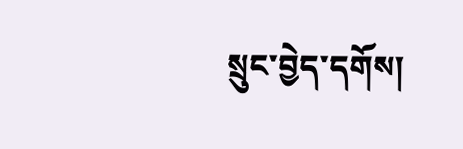སྲུང་བྱེད་དགོས།